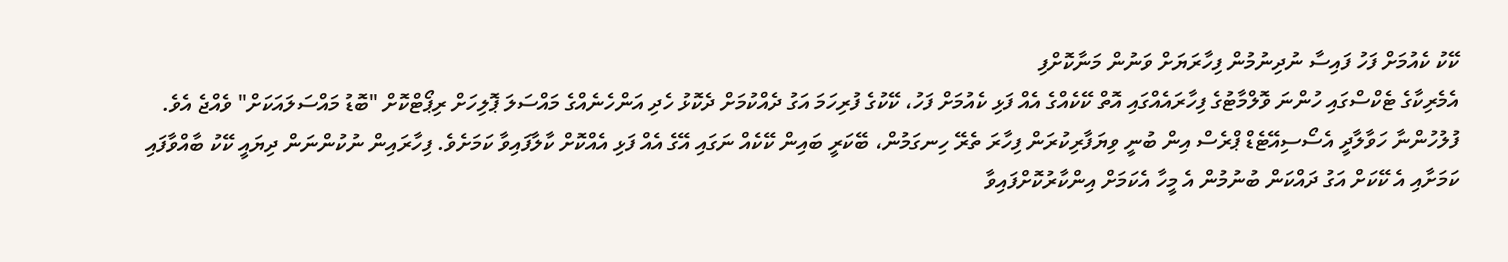ކޭކު ކެއުމަށް ފަހު ފައިސާ ނުދިނުމުން ފިހާރަޔަށް ވަނުން މަނާކޮށްފި
އެމެރިކާގެ ޓެކްސްގައި ހުންނަ ވޮލްމާޓުގެ ފިހާރައެއްގައި އޮތް ކޭކެއްގެ އެއް ފަޅި ކެއުމަށް ފަހު، ކޭކުގެ ފުރިހަމަ އަގު ދެއްކުމަށް ދެކޮޅު ހެދި އަންހެނެއްގެ މައްސަލަ ޕޮލިހަށް ރިޕޯޓްކޮށް "ބޮޑު މައްސަލައަކަށް" ވެއްޖެ އެވެ.
ފުލުހުންނާ ހަވާލާދީ އެސޯސިއޭޓެޑް ޕްރެސް އިން ބުނީ ވިޔަފާރިކުރަން ފިހާރަ ތެރޭ ހިނގަމުން، ބޭކަރީ ބައިން ކޭކެއް ނަގައި އޭގެ އެއް ފަޅި އެއްކޮށް ކާލާފައިވާ ކަމަށެވެ. ފިހާރައިން ނުކުންނަން ދިޔައީ ކޭކު ބާއްވާފައި ކަމަށާއި އެ ކޭކަށް އަގު ދައްކަން ބުނުމުން އެ މީހާ އެކަމަށް އިންކާރުކޮށްފައިވާ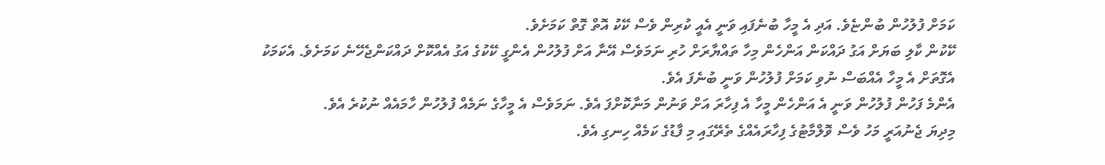ކަމަށް ފުލުހުން ބުންޏެވެ. އަދި އެ މީހާ ބުނެފައި ވަނީ އެއީ ކުރިން ވެސް ކޭކު އޮތް ގޮތް ކަމަށެވެ.
ކޭކުން ކާލި ބަޔަށް އަގު ދައްކަން އަންހެން މިހާ ތައްޔާރަށް ހުރި ނަމަވެސް އޭނާ އަށް ފުލުހުން އެންގީ ކޭކުގެ އަގު އެއްކޮށް ދައްކަންޖެހޭނެ ކަމަށެވެ. އެކަމަކު އެގޮތަށް އެ މީހާ އެއްބަސް ނުވި ކަމަށް ފުލުހުން ވަނީ ބުނެފަ އެވެ.
އެންމެ ފަހުން ފުލުހުން ވަނީ އެ އަންހެން މީހާ އެ ފިހާރަ އަށް ވަނުން މަނާކޮށްފަ އެވެ. ނަމަވެސް އެ މީހާގެ ނަމެއް ފުލުހުން ހާމައެއް ނުކުރެ އެވެ.
މިދިޔަ ޖެނުއަރީ މަހު ވެސް ވޮލްމާޓުގެ ފިހާރައެއްގެ ތެރޭގައި މި ފާޑުގެ ކަމެއް ހިނގި އެވެ.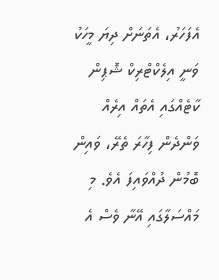އެފަހަރު، އެތަނަށް ދިޔަ މީހަކު ވަނީ އިލެކްޓްރިކް ޝޮޕިން ކާޓެއްގައި އެތައް އިރެއް ވަންދެން ފިހާރަ ތެރޭ، ވައިން ބޮމުން ދުއްވައިފަ އެވެ. މި މައްސަލާގައި އޭނާ ވެސް އެ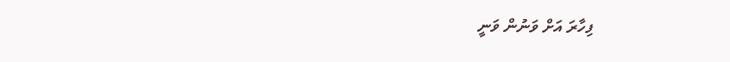ފިހާރަ އަށް ވަނުން ވަނީ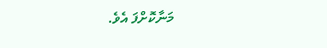މަނާކޮށްފަ އެވެ.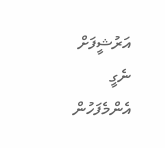އަރުޝީފަށް ނެގީ
އެންމެފަހުން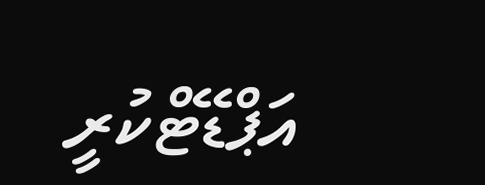އަޕްޑޭޓްކުރީ